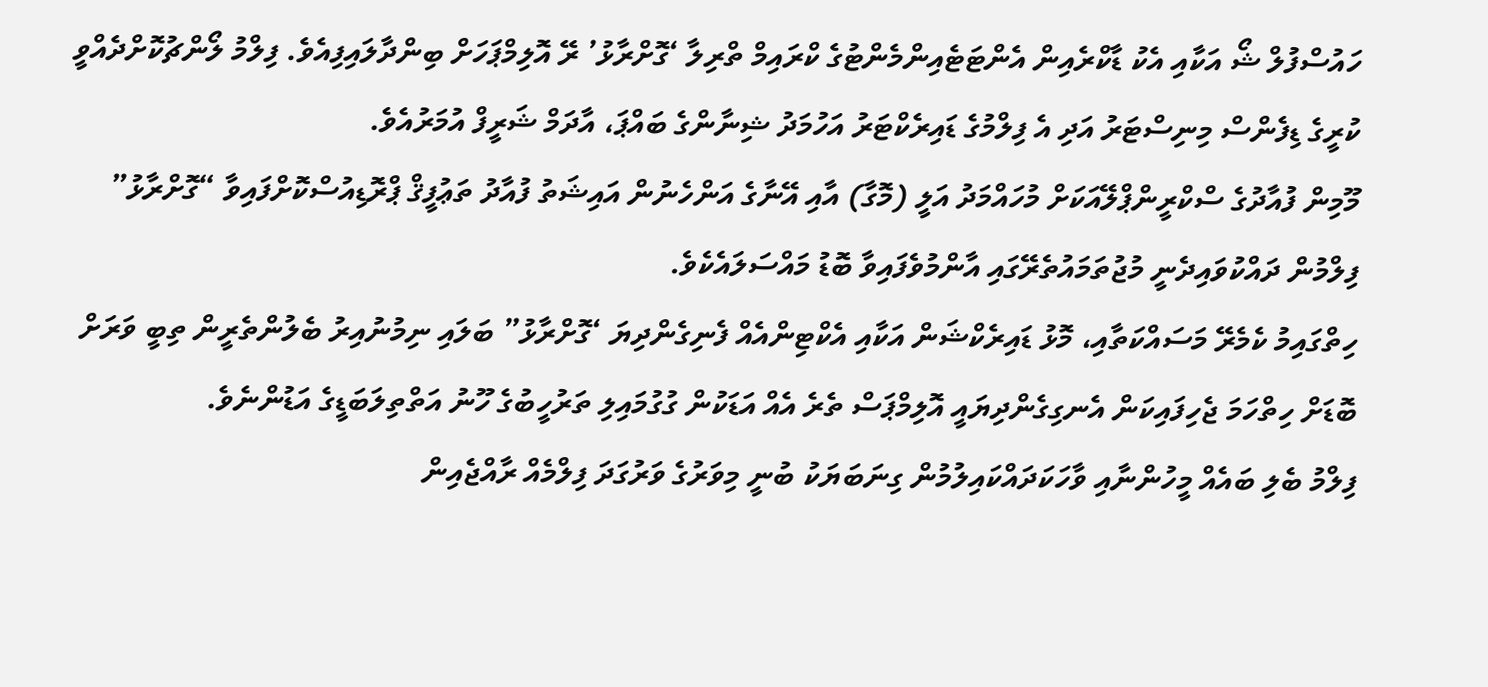ހައުސްފުލް ޝޯ އަކާއި އެކު ޑާކްރެއިން އެންޓަޓެއިންމެންޓުގެ ކްރައިމް ތްރިލާ ‘ގޮށްރާޅު’ ރޭ އޮލިމްޕަހަށް ބިންދާލައިފިއެވެ. ފިލްމު ލޯންޗުކޮށްދެއްވީ ކުރީގެ ޑިފެންސް މިނިސްޓަރު އަދި އެ ފިލްމުގެ ޑައިރެކްޓަރު އަހުމަދު ޝިނާންގެ ބައްޕަ، އާދަމް ޝަރީފް އުމަރުއެވެ.
މޫމިން ފުއާދުގެ ސްކްރީންޕްލޭއަކަށް މުހައްމަދު އަލީ (މޮގާ) އާއި އޭނާގެ އަންހެނުން އައިޝަތު ފުއާދު ތަޢުފީޤް ޕްރޮޑިއުސްކޮށްފައިވާ “ގޮށްރާޅު” ފިލްމުން ދައްކުވައިދެނީ މުޖުތަމައުތެރޭގައި އާންމުވެފައިވާ ބޮޑު މައްސަލައެކެވެ.
ހިތްގައިމު ކެމެރޭ މަސައްކަތާއި، މޮޅު ޑައިރެކްޝަން އަކާއި އެކްޓިންއެއް ފެނިގެންދިޔަ ‘ގޮށްރާޅު” ބަލައި ނިމުނުއިރު ބެލުންތެރީން ތިބީ ވަރަށް ބޮޑަށް ހިތްހަމަ ޖެހިފައިކަން އެނގިގެންދިޔައީ އޮލިމްޕަސް ތެރެ އެއް އަޑަކުން ގުގުމައިލި ތަރުހީބުގެ ހޫނު އަތްތިލަބަޑީގެ އަޑުންނެވެ.
ފިލްމު ބެލި ބައެއް މީހުންނާއި ވާހަކަދައްކައިލުމުން ގިނަބަޔަކު ބުނީ މިވަރުގެ ވަރުގަދަ ފިލްމެއް ރާއްޖެއިން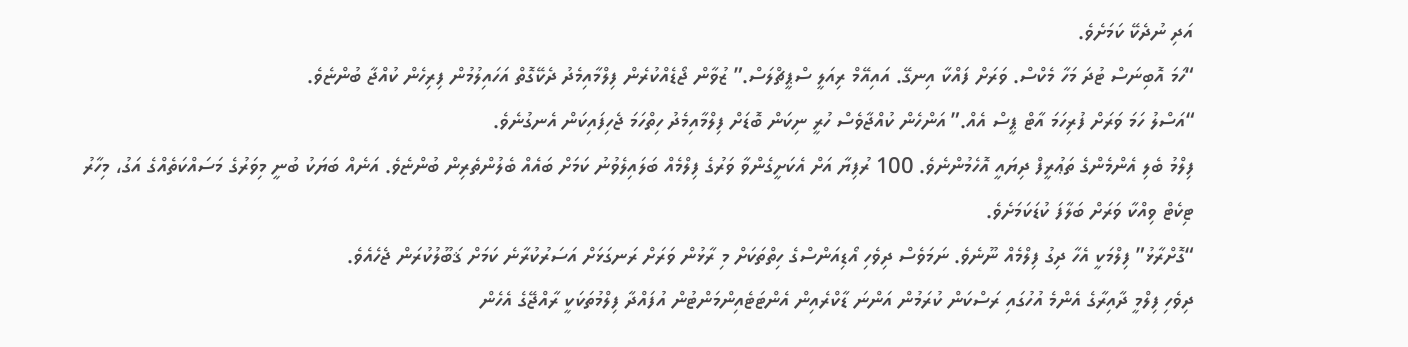އަދި ނުދެކޭ ކަމަށެވެ.
“ހަމަ އޮބިނަސް ޓުދަ މަހާ މެކްސް. ވަރަށް ފައްކާ އިނގޭ. އައިއޭމް ރިއަލީ ސްޕީޗްލަސް.” ޒުވާން ޖޯޑެއްކުރެން ފިލްމާއިމެދު ދެކޭގޮތް އަހައިލުމުން ފިރިހެން ކުއްޖާ ބުންޏެވެ.
“އަސްލު ހަމަ ވަރަށް ފުރިހަމަ އާޓް ޕީސް އެއް.” އަންހެން ކުއްޖާވެސް ހުރީ ނިކަން ބޮޑަށް ފިލްމާއިމެދު ހިތްހަމަ ޖެހިފައިކަން އެނގުނެވެ.
ފިލްމު ބެލި އެންމެންގެ ތަޢުރީފް ދިޔައީ އޮހެމުންނެވެ. 100 ރުފިޔާ އަށް އެކަށީގެންވާ ވަރުގެ ފިލްމެއް ބަލައިލެވުނު ކަމަށް ބައެއް ބެލުންތެރިން ބުންޏެވެ. އަނެއް ބަޔަކު ބުނީ މިވަރުގެ މަސައްކަތެއްގެ އަގު، މިހާރު ޓިކެޓް ވިއްކާ ވަރަށް ބަލާފަ ކުޑަކަމަށެވެ.
“ގޮށްރާޅު” ފިލްމަކީ އެހާ ދިގު ފިލްމެއް ނޫނެވެ. ނަމަވެސް ދިވެހި އޯޑިއަންސްގެ ހިތްތަކަށް މި ރާޅުން ވަރަށް ރަނގަޅަށް އަސަރުކުރާނެ ކަމަށް ޤަބޫލުކުރަން ޖެހެއެވެ.
ދިވެހި ފިލްމީ ދާއިރާގެ އެންމެ އުހުގައި ރަސްކަން ކުރަމުން އަންނަ ޑާކްރެއިން އެންޓަޓެއިންމަންޓުން އުފައްދާ ފިލްމުތަކަކީ ރާއްޖޭގެ އެހެން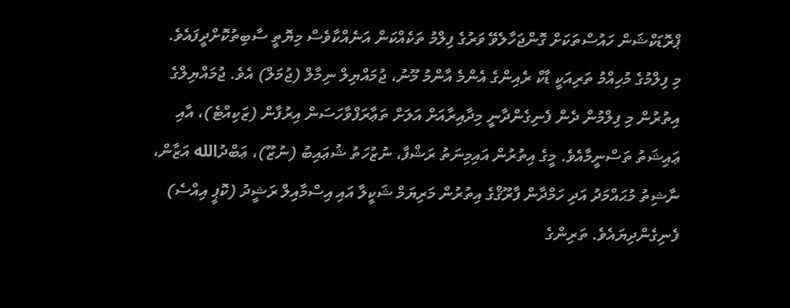ޕްރޮޑަކްޝަން ހައުސްތަކަށް ގޮންޖަހާލެވޭ ވަރުގެ ފިލްމު ތަކެއްކަން އަނެއްކާވެސް މިޔޮތީ ސާބިތުކޮށްދީފައެވެ.
މި ފިލްމުގެ މުހިއްމު ތަރިއަކީ ޑާކް ރެއިންގެ އެންމެ އާންމު މޫނު، ޖުމައްޔިލް ނިމާލް (ޖުމަލް) އެވެ. ޖުމައްޔިލްގެ އިތުރުން މި ފިލްމުން ދެން ފެނިގެންދާނީ މިދާއިރާއަށް އަލަށް ތަޢާރަފްވާހަސަން އިރުފާން (ޒަކިއްޓެ)، އާއި ޢައިޝަތު ތަސްނީމާއެވެ. މީގެ އިތުރުން އައިމިނަތު ރަޝްފާ، ނުޒުހަތު ޝުޢައިބު (ނުޒޫ)، ޢަބްދުالله އަޒާން، ނާޝިތު މުޙައްމަދު އަދި ހަމްދާން ފާރޫޤްގެ އިތުރުން މަރިޔަމް ޝަކީލާ އައި އިސްމާއިލް ރަޝީދު (ކޮޕީ އިއްސެ) ފެނިގެންދިޔައެވެ. ތަރިންގެ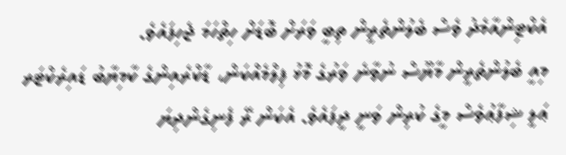އެކްޓިންއާމެދު ވެސް ބެލުންތެރީން ތިބީ ވަރަށް ބޮޑަށް ހިތްހަމަ ޖެހިފައެވެ.
މިއީ ބެލުންތެރީން މާޔޫސް ނުވާނެ ވަރުގެ މޮޅު ފިލްމެއްކަން، ޑާކްރެއިންގެ ކާމިޔާބު ޑައިރެކްޓަރ ޢަލީ ޝިފާޢުވެސް މީގެ ކުރިން ވަނީ ދީފައެވެ. އެކަން ރޭ ފެނިގެންދިޔަ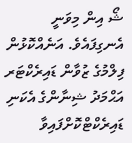ޝޯ އިން މިވަނީ އެނގިފައެވެ. އަނެއްކޮޅުން ފިލްމުގެ ޒުވާން ޑައިރެކްޓަރ އަޙްމަދު ޝިނާންގެ އެކަނި ޑައިރެކްޓްކޮށްފައިވާ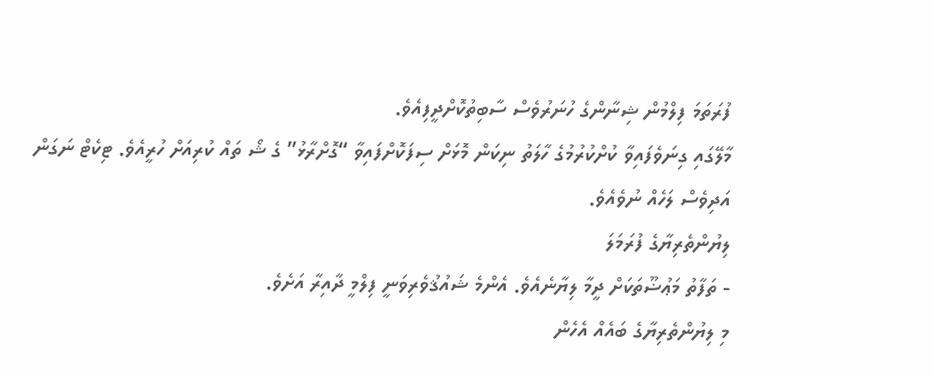ފުރަތަމަ ފިލްމުން ޝިނާންގެ ހުނަރުވެސް ސާބިތުކޮށްދީފިއެވެ.
މާލޭގައި ގިނަވެފައިވާ ކުށްކުރުމުގެ ހާލަތު ނިކަން މޮޅަށް ސިފަކޮށްފައިވާ “ގޮށްރާޅު” ގެ ޝޯ ތައް ކުރިއަށް ހުރީއެވެ. ޓިކެޓް ނަގަން އަދިވެސް ލަހެއް ނުވެއެވެ.
ލިޔުންތެރިޔާގެ ފުރަމަލަ
- ތަފާތު މަޢުޟޫތަކަށް ދީމާ ލިޔާނެއެވެ. އެންމެ ޝައުޤުވެރިވަނީ ފިލްމީ ދާއިރާ އަށެވެ.
މި ލިޔުންތެރިޔާގެ ބައެއް އެހެން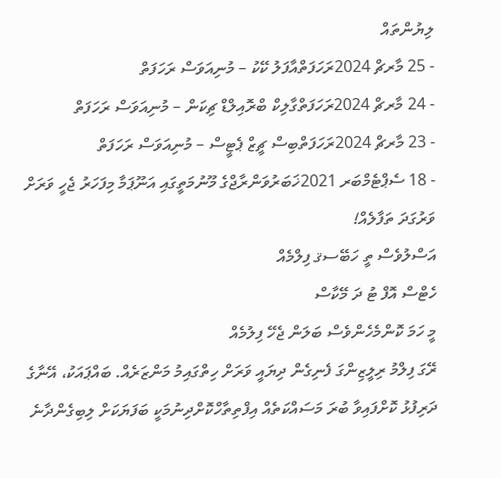ލިޔުންތައް
- 25 މާރޗް 2024ރަހަފަތްއާފަލު ކޭކު – މުނިއަވަސް ރަހަފަތް
- 24 މާރޗް 2024ރަހަފަތްގާލިކް ބްރޮއިލްޑް ޗިކަން – މުނިއަވަސް ރަހަފަތް
- 23 މާރޗް 2024ރަހަފަތްބިސް ޗީޒް ޕެޓީސް – މުނިއަވަސް ރަހަފަތް
- 18 ސެޕްޓެމްބަރ 2021ޚަބަރުވަންރާޖްގެ މޫނުމަތީގައި އަނޫޕަމާ މިފަހަރު ޖެހީ ވަރަށް ވަރުގަދަ ތަފާލެއް!
އަސްލުވެސް ތީ ހަބޭސޤ ފިލްމެއް
ހެޓްސް އޮފް ޓު ދަ މޭކާސް
މީ ހަމަ ކޮންމެހެންވެސް ބަލަން ޖެހޭ ފިލުމެއް
ރޭގަ ފިލްމު ރިލީޒިންގަ ފެނިގެން ދިޔައީ ވަރަށް ހިތްގައިމު މަންޒަރެއް. ބައްޕައަކު، އޭނާގެ ދަރިފުޅު ކޮށްފައިވާ ބުރަ މަސައްކަތެއް އިފްތިތާހްކޮށްދިނުމަކީ ބަފަޔަކަށް ލިބިގެންދާނެ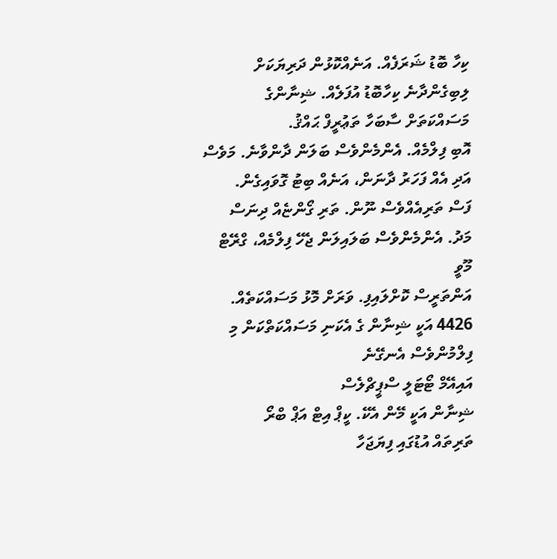ކިހާ ބޮޑު ޝަރަފެއް. އަނެއްކޮޅުން ދަރިޔަކަށް ލިބިގެންދާނެ ކިހާބޮޑު އުފަލެއް. ޝިނާންގެ މަސައްކަތަށް ސާބަހާ ތަޢުރީފް ޙައްޤު.
އޮބި ފިލްމެއް. އެންމެންވެސް ބަލަން ދާންވާނެ. މަވެސް އަދި އެއް ފަހަރު ދާނަން، އަނެއް ބިޓު ގޮވައިގެން.
ފަސް ތަރިއެއްވެސް ނޫން. ތަރި ގޯންޏެއް ދިނަސް މަދު. އެންމެންވެސް ބަލައިލަން ޖެހޭ ފިލްމެއް، ގްރޭޓް މޫވީ
އަންތަރީސް ކޮށްލައިފި. ވަރަށް މޮޅު މަސައްކަތެއް. 4426 އަކީ ޝިނާން ގެ އެކަނި މަސައްކަތްކަން މި ފިލްމުންވެސް އެނގޭނެ
އައިއޭމް ޓޯޓަލީ ސްޕީޗްލެސް
ޝިނާން އަކީ މޭން އެކޭ. ކީޕް އިޓް އަޕް ބްރޯ
ތަރިތައް އުޑުގައި ފިޔަޖަހާ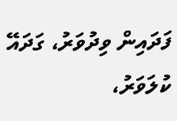ފަދައިން ވިދުވަރު، ގަދައޭ ކުލަވަރު،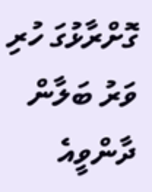ގޮށްރާޅުގަ ހުރި ވަރު ބަލާން
ދާންވީއެ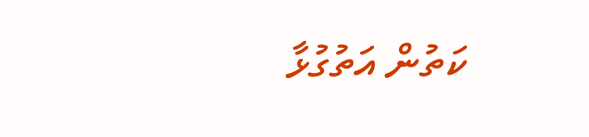ކަތުން އަތުގުޅާ